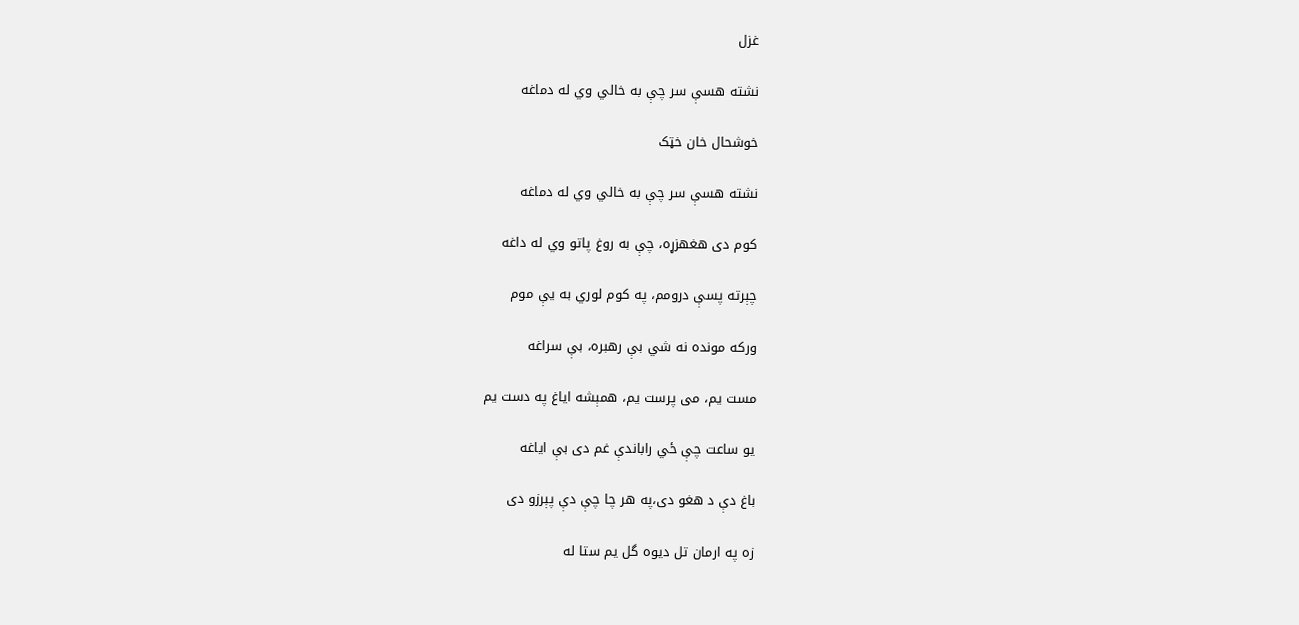غزل

نشته هسې سر چې به خالي وي له دماغه

خوشحال خان خټک

نشته هسې سر چې به خالي وي له دماغه

کوم دی هغهزړه، چې به روغ پاتو وي له داغه

چېرته پسې درومم، په کوم لوري به يې موم

ورکه مونده نه شي بې رهبره، بې سراغه

مست يم، می پرست يم، همېشه اياغ په دست يم

يو ساعت چې ځي راباندې غم دی بې اياغه

باغ دې د هغو دی،په هر چا چې دې پېرزو دی

زه په ارمان تل ديوه گل يم ستا له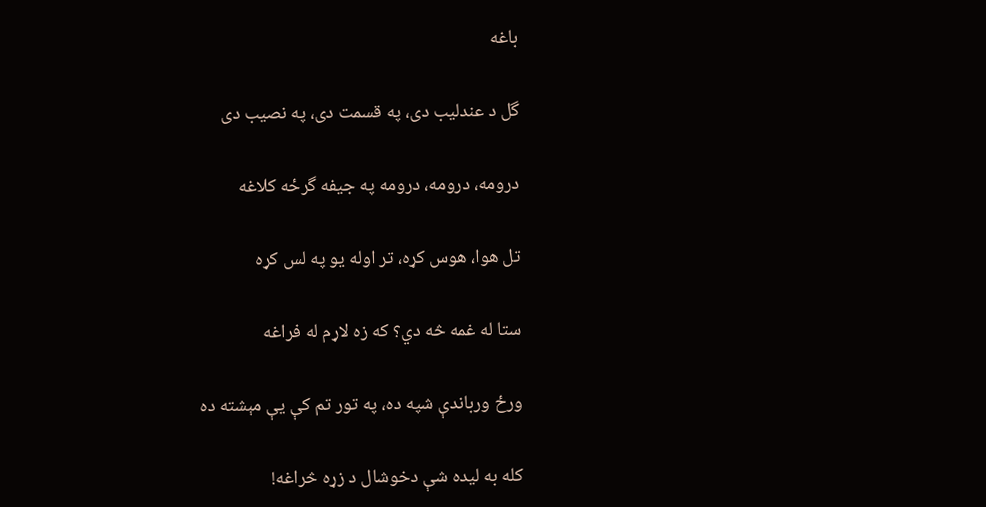باغه

گل د عندليب دی، په قسمت دی، په نصيب دی

درومه، درومه، درومه په جيفه گرځه کلاغه

تل هوا، هوس کړه، تر اوله يو په لس کړه

ستا له غمه څه دي؟ که زه لاړم له فراغه

ورځ ورباندې شپه ده، په تور تم کې يې مېشته ده

کله به ليده شې دخوشال د زړه څراغه!